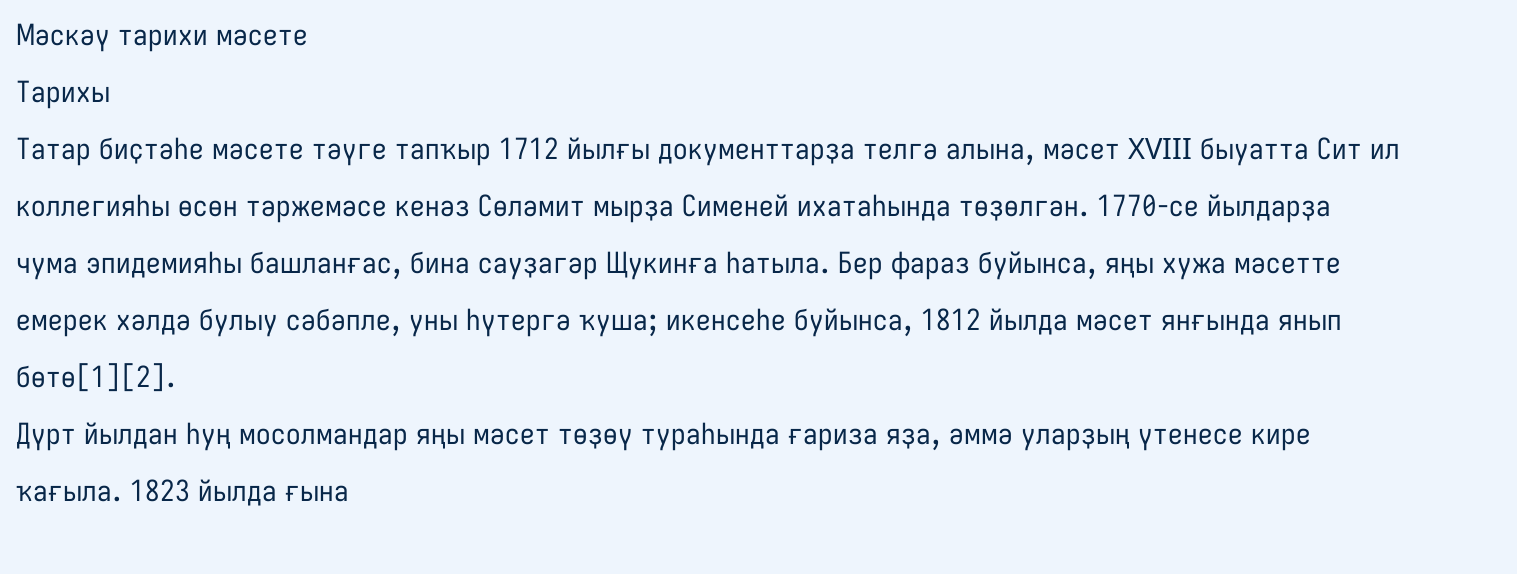Мәскәү тарихи мәсете
Тарихы
Татар биҫтәһе мәсете тәүге тапҡыр 1712 йылғы документтарҙа телгә алына, мәсет XVIII быуатта Сит ил коллегияһы өсөн тәржемәсе кенәз Сөләмит мырҙа Сименей ихатаһында төҙөлгән. 1770-се йылдарҙа чума эпидемияһы башланғас, бина сауҙагәр Щукинға һатыла. Бер фараз буйынса, яңы хужа мәсетте емерек хәлдә булыу сәбәпле, уны һүтергә ҡуша; икенсеһе буйынса, 1812 йылда мәсет янғында янып бөтө[1][2].
Дүрт йылдан һуң мосолмандар яңы мәсет төҙөү тураһында ғариза яҙа, әммә уларҙың үтенесе кире ҡағыла. 1823 йылда ғына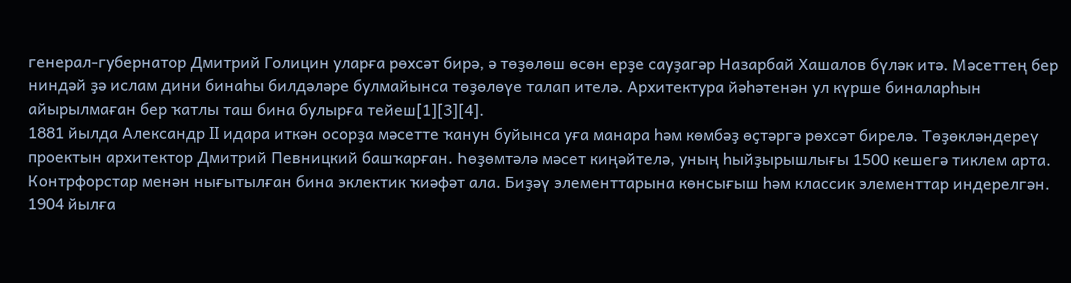генерал-губернатор Дмитрий Голицин уларға рөхсәт бирә, ә төҙөлөш өсөн ерҙе сауҙагәр Назарбай Хашалов бүләк итә. Мәсеттең бер ниндәй ҙә ислам дини бинаһы билдәләре булмайынса төҙөлөүе талап ителә. Архитектура йәһәтенән ул күрше биналарһын айырылмаған бер ҡатлы таш бина булырға тейеш[1][3][4].
1881 йылда Александр II идара иткән осорҙа мәсетте ҡанун буйынса уға манара һәм көмбәҙ өҫтәргә рөхсәт бирелә. Төҙөкләндереү проектын архитектор Дмитрий Певницкий башҡарған. Һөҙөмтәлә мәсет киңәйтелә, уның һыйҙырышлығы 1500 кешегә тиклем арта. Контрфорстар менән нығытылған бина эклектик ҡиәфәт ала. Биҙәү элементтарына көнсығыш һәм классик элементтар индерелгән. 1904 йылға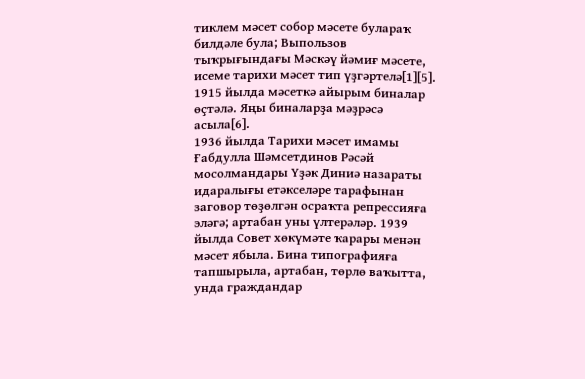тиклем мәсет собор мәсете булараҡ билдәле була; Выпользов тыҡрығындағы Мәскәү йәмиғ мәсете, исеме тарихи мәсет тип үҙгәртелә[1][5].
1915 йылда мәсеткә айырым биналар өҫтәлә. Яңы биналарҙа мәҙрәсә асыла[6].
1936 йылда Тарихи мәсет имамы Ғабдулла Шәмсетдинов Рәсәй мосолмандары Үҙәк Диниә назараты идаралығы етәкселәре тарафынан заговор төҙөлгән осраҡта репрессияға эләгә; артабан уны үлтерәләр. 1939 йылда Совет хөкүмәте ҡарары менән мәсет ябыла. Бина типографияға тапшырыла, артабан, төрлө ваҡытта, унда граждандар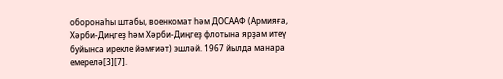оборонаһы штабы, военкомат һәм ДОСААФ (Армияға, Хәрби-Диңгеҙ һәм Хәрби-Диңгеҙ флотына ярҙам итеү буйынса ирекле йәмғиәт) эшләй. 1967 йылда манара емерелә[3][7].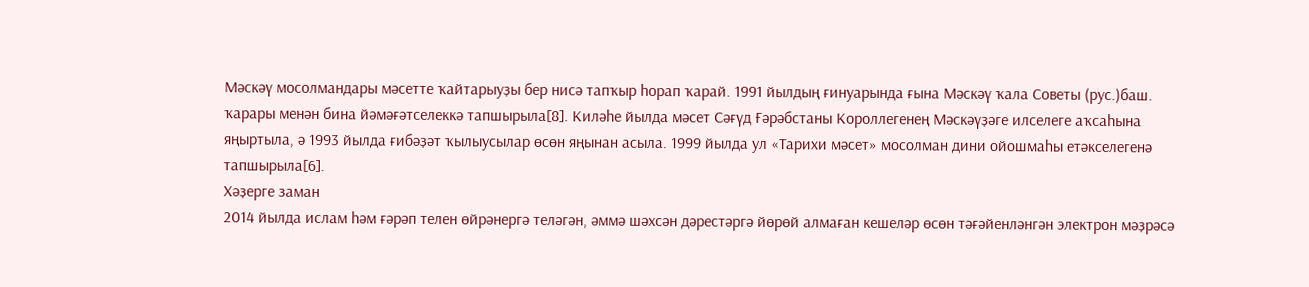Мәскәү мосолмандары мәсетте ҡайтарыуҙы бер нисә тапҡыр һорап ҡарай. 1991 йылдың ғинуарында ғына Мәскәү ҡала Советы (рус.)баш. ҡарары менән бина йәмәғәтселеккә тапшырыла[8]. Киләһе йылда мәсет Сәғүд Ғәрәбстаны Короллегенең Мәскәүҙәге илселеге аҡсаһына яңыртыла, ә 1993 йылда ғибәҙәт ҡылыусылар өсөн яңынан асыла. 1999 йылда ул «Тарихи мәсет» мосолман дини ойошмаһы етәкселегенә тапшырыла[6].
Хәҙерге заман
2014 йылда ислам һәм ғәрәп телен өйрәнергә теләгән, әммә шәхсән дәрестәргә йөрөй алмаған кешеләр өсөн тәғәйенләнгән электрон мәҙрәсә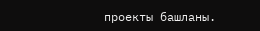проекты башланы.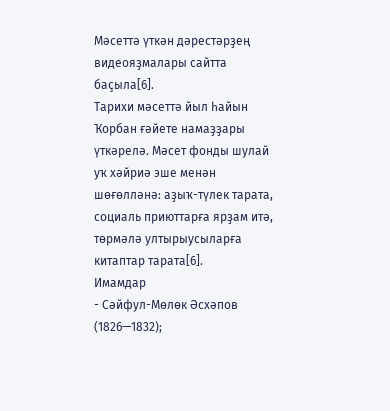Мәсеттә үткән дәрестәрҙең видеояҙмалары сайтта баҫыла[6].
Тарихи мәсеттә йыл һайын Ҡорбан ғәйете намаҙҙары үткәрелә. Мәсет фонды шулай уҡ хәйриә эше менән шөғөлләнә: аҙыҡ-түлек тарата, социаль приюттарға ярҙам итә, төрмәлә ултырыусыларға китаптар тарата[6].
Имамдар
- Сәйфул-Мөлөк Әсхәпов (1826—1832);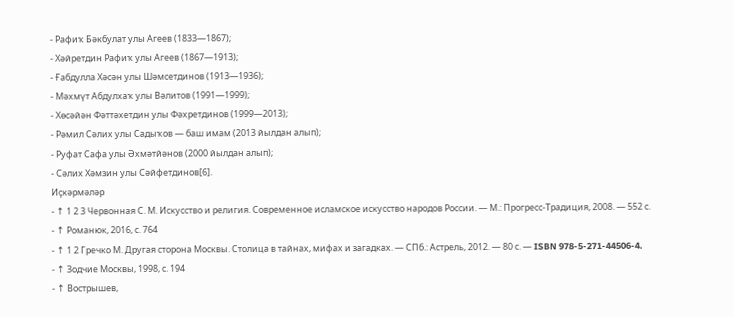- Рафиҡ Бәкбулат улы Агеев (1833—1867);
- Хәйретдин Рафиҡ улы Агеев (1867—1913);
- Ғабдулла Хәсән улы Шәмсетдинов (1913—1936);
- Мәхмүт Абдулхаҡ улы Вәлитов (1991—1999);
- Хөсәйән Фәттәхетдин улы Фәхретдинов (1999—2013);
- Рәмил Сәлих улы Садыҡов — баш имам (2013 йылдан алып);
- Руфат Сафа улы Әхмәтйәнов (2000 йылдан алып);
- Сәлих Хәмзин улы Сәйфетдинов[6].
Иҫкәрмәләр
- ↑ 1 2 3 Червонная С. М. Искусство и религия. Современное исламское искусство народов России. — М.: Прогресс-Традиция, 2008. — 552 с.
- ↑ Романюк, 2016, с. 764
- ↑ 1 2 Гречко М. Другая сторона Москвы. Столица в тайнах, мифах и загадках. — СПб.: Астрель, 2012. — 80 с. — ISBN 978-5-271-44506-4.
- ↑ Зодчие Москвы, 1998, с. 194
- ↑ Вострышев,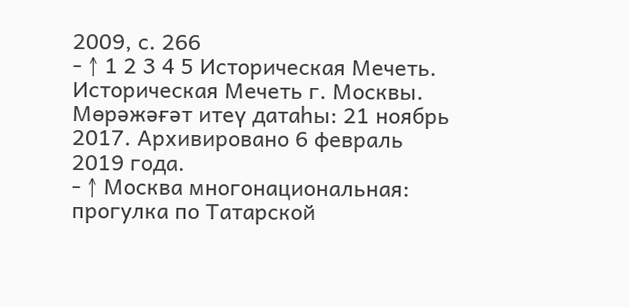2009, с. 266
- ↑ 1 2 3 4 5 Историческая Мечеть. Историческая Мечеть г. Москвы. Мөрәжәғәт итеү датаһы: 21 ноябрь 2017. Архивировано 6 февраль 2019 года.
- ↑ Москва многонациональная: прогулка по Татарской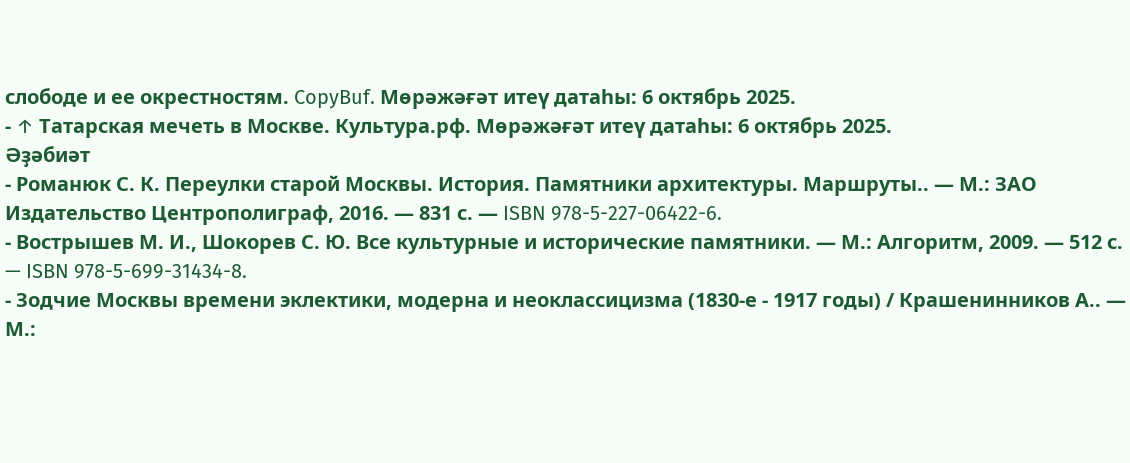слободе и ее окрестностям. CopyBuf. Мөрәжәғәт итеү датаһы: 6 октябрь 2025.
- ↑ Татарская мечеть в Москве. Культура.рф. Мөрәжәғәт итеү датаһы: 6 октябрь 2025.
Әҙәбиәт
- Романюк С. К. Переулки старой Москвы. История. Памятники архитектуры. Маршруты.. — М.: ЗАО Издательство Центрополиграф, 2016. — 831 с. — ISBN 978-5-227-06422-6.
- Вострышев М. И., Шокорев С. Ю. Все культурные и исторические памятники. — М.: Алгоритм, 2009. — 512 с. — ISBN 978-5-699-31434-8.
- Зодчие Москвы времени эклектики, модерна и неоклассицизма (1830-е - 1917 годы) / Крашенинников А.. — М.: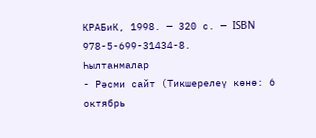КРАБиК, 1998. — 320 с. — ISBN 978-5-699-31434-8.
Һылтанмалар
- Рәсми сайт (Тикшерелеү көнө: 6 октябрь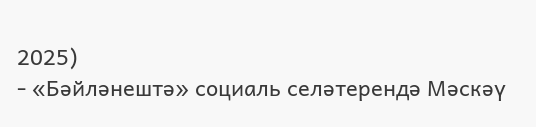2025)
- «Бәйләнештә» социаль селәтерендә Мәскәү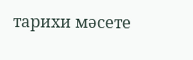тарихи мәсете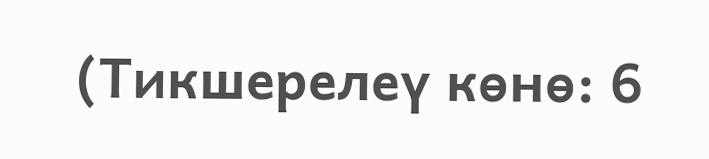(Тикшерелеү көнө: 6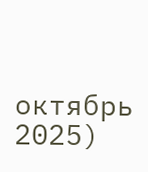октябрь 2025)